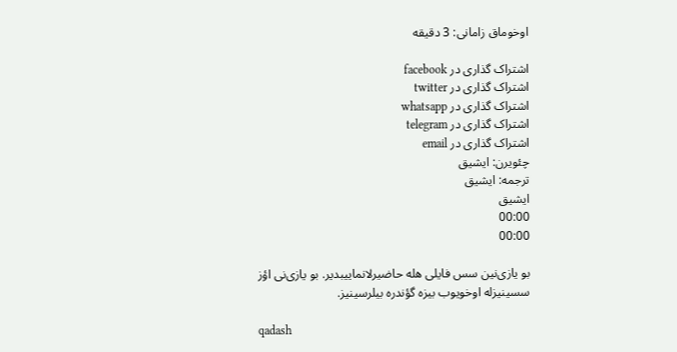اوخوماق زامانی: 3 دقیقه

اشتراک گذاری در facebook
اشتراک گذاری در twitter
اشتراک گذاری در whatsapp
اشتراک گذاری در telegram
اشتراک گذاری در email
چئویرن: ایشیق
ترجمه: ایشیق
ایشیق
00:00
00:00

بو یازی‌نین سس فایلی هله حاضیرلانماییبدیر. بو یازی‌نی اؤز سسینیزله اوخویوب بیزه گؤندره بیلرسینیز.

qadash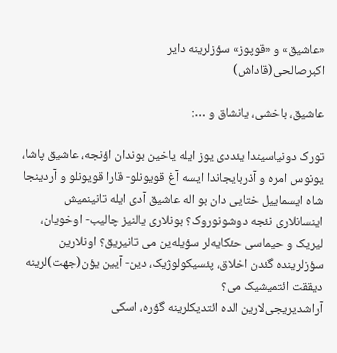«عاشیق» و «قوپوز» سؤزلرینه دایر
اکبرصالحی(قاداش)

عاشیق، باخشی، یانشاق و …:

تورک دونیاسیندا یئددی یوز ایله یاخین بوندان اؤنجه، عاشیق پاشا، یونوس امره و آذربایجاندا ایسه آغ قویونلو- قارا قویونلو و آردینجا شاه ایسماییل ختایی دان بو اله عاشیق آدی ایله تانینمیش اینسانلاری نئجه دوشونوروک؟ بونلاری یالنیز چالیب- اوخویان، لیریک و حیماسی حئکایه‌لر سؤیله‌ین می تانیریق؟ اونلارین سؤزلرینده گئدن اخلاق، پئسیکولوژیک، دین- آیین یؤن(جهت)لرینه دیققت ائتمیشیک می؟
آراشدیریجی‌لارین الده ائتدیکلرینه گؤره، اسکی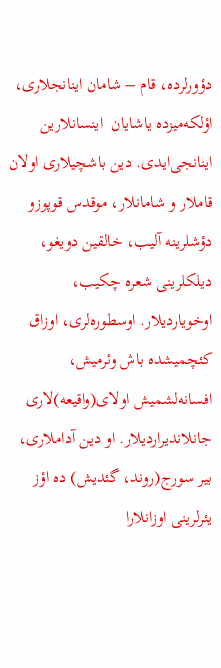دؤورلرده، قام – شامان اینانجلاری، اؤلکه‌میزده یاشایان  اینسانلارین اینانجی‌ایدی. دین باشچیلاری اولان قاملار و شامانلار، موقدس قوپوزو دؤشلرینه آلیب، خالقین دویغو، دیلکلرینی شعره چکیب، اوخویاردیلار. اوسطوره‌لری، اوزاق کئچمیشده باش وئرمیش، افسانه‌لشمیش اولای(واقیعه)لاری جانلاندیراردیلار. او دین آداملاری،  بیر سورج(روند، گئدیش) ده اؤز یئرلرینی اوزانلارا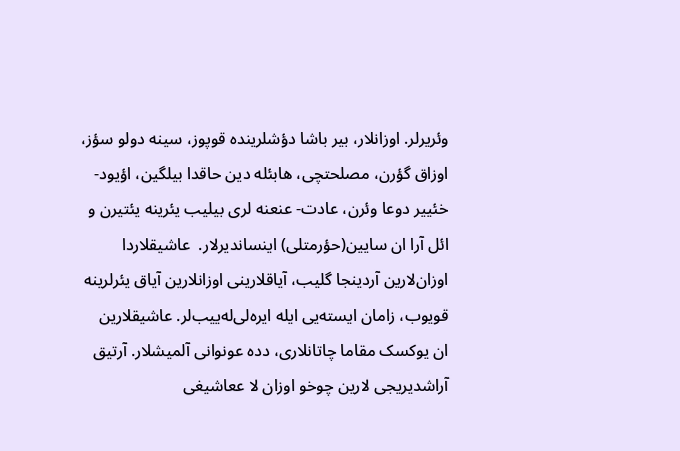وئریرلر. اوزانلار، بیر باشا دؤشلرینده قوپوز، سینه دولو سؤز، اوزاق گؤرن، مصلحتچی، هابئله دین حاقدا بیلگین، اؤیود- خئییر دوعا وئرن، عادت- عنعنه لری بیلیب یئرینه یئتیرن و ائل آرا ان سایین(حؤرمتلی) اینساندیرلار.  عاشیقلاردا اوزان‌لارین آردینجا گلیب، آیاقلارینی اوزانلارین آیاق یئرلرینه قویوب، زامان ایسته‌یی ایله ایره‌لی‌له‌ییب‌لر. عاشیقلارین ان یوکسک مقاما چاتانلاری، دده عونوانی آلمیشلار. آرتیق آراشدیریجی لارین چوخو اوزان لا ععاشیغی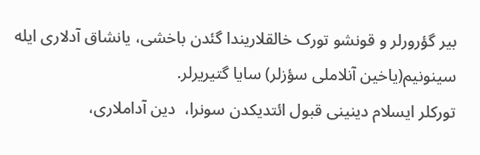بیر گؤرورلر و قونشو تورک خالقلاریندا گئدن باخشی، یانشاق آدلاری ایله سینونیم(یاخین آنلاملی سؤزلر) سایا گتیریرلر.
تورکلر ایسلام دینینی قبول ائتدیکدن سونرا،  دین آداملاری،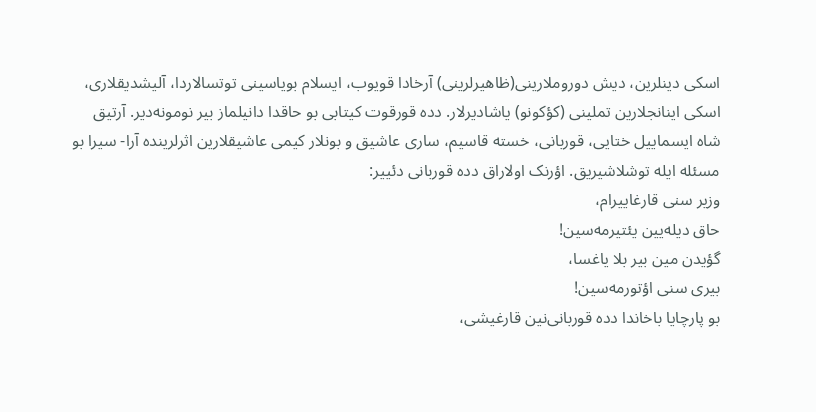اسکی دینلرین، دیش دوروملارینی(ظاهیرلرینی) آرخادا قویوب، ایسلام بویاسینی توتسالاردا، آلیشدیقلاری، اسکی اینانجلارین تملینی (کؤکونو) یاشادیرلار. دده قورقوت کیتابی بو حاقدا دانیلماز بیر نومونه‌دیر. آرتیق  شاه ایسماییل ختایی، قوربانی، خسته قاسیم، ساری عاشیق و بونلار کیمی عاشیقلارین اثرلرینده آرا- سیرا بو مسئله ایله توشلاشیریق. اؤرنک اولاراق دده قوربانی دئییر:
وزیر سنی قارغاییرام،
حاق دیله‌یین یئتیرمه‌سین!
گؤیدن مین بیر بلا یاغسا،
بیری سنی اؤتورمه‌سین!
بو پارچایا باخاندا دده قوربانی‌نین قارغیشی،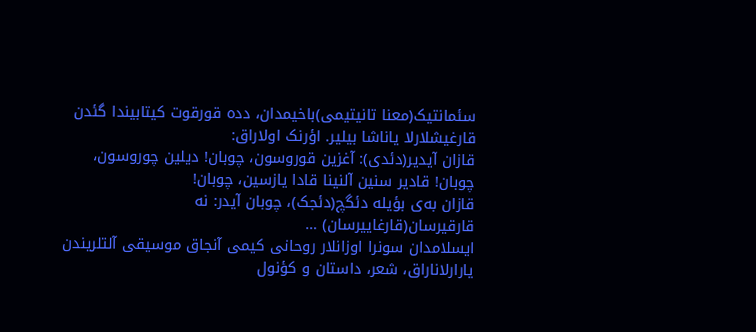سئمانتیک(معنا تانیتیمی)باخیمدان، دده قورقوت کیتابیندا گئدن قارغیشلارلا یاناشا بیلیر. اؤرنک اولاراق:
قازان آیدیر(دئدی): آغزین قوروسون، چوبان! دیلین چوروسون، چوبان! قادیر سنین آلنینا قادا یازسین، چوبان!
قازان به‌ی بؤیله دئگچ(دئجک)، چوبان آیدر: نه قارقیرسان(قارغاییرسان) …
ایسلامدان سونرا اوزانلار روحانی کیمی آنجاق موسیقی آلتلریندن یارارلاناراق، شعر، داستان و کؤنول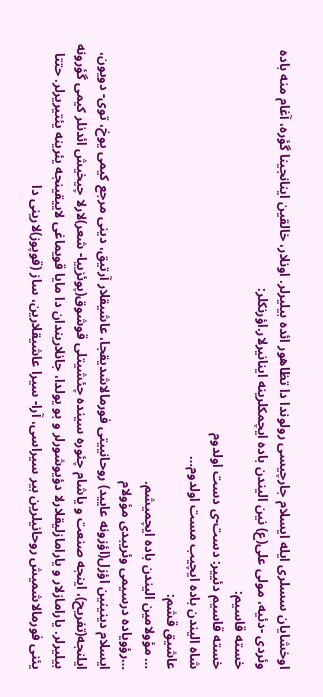اوخشایان سسلری ایله ایسلام جارچیسی رولوندا دا تظاهور ائده بیلیرلر. اونلار، خالقین اینانجینا گؤره، آغام منه باده وئردی -دئیه، مولی علی(ع) نین الیندن باده ایچمکلرینه اینانیرلار.اؤرنکلر:
خسته قاسیم:
خسته قاسیم دئییر: دست-ی دست اولدوم
شاه الیندن باده ایچیب مست اولدوم…
عاشیق قشم:
… مؤولامین الیندن باده ایچمیشم.
…رؤویاده درسیمی وئریبدی مؤولام
ایسلام دینینین اؤزل(اؤزونه عایید) روحانییتی فورمالاشدیقجا، عاشیقلار آرتیق، دینی مرجع کیمی یوخ، توی- دویون، ایلنجه(تفریح)، اینجه صنعت و یاشام چئوره سینده چئشیتلی قوشوق(پوئزییا- شعر)لارلا چیخیش ائدنلر کیمی گؤرونه بیلیرلر. یارامازلار و یارامازلیقلارلا دؤیوشورلر و بو یولدا، جانلاریندان دا مایا قویماغی لاییقینجه یئرینه یئتیریرلر. حتتا یئنی فورمالاشمیش روحانیلرین بیر سیراسی، آرا- سیرا عاشیقلارین، ساز (قوپوز)لارینی دا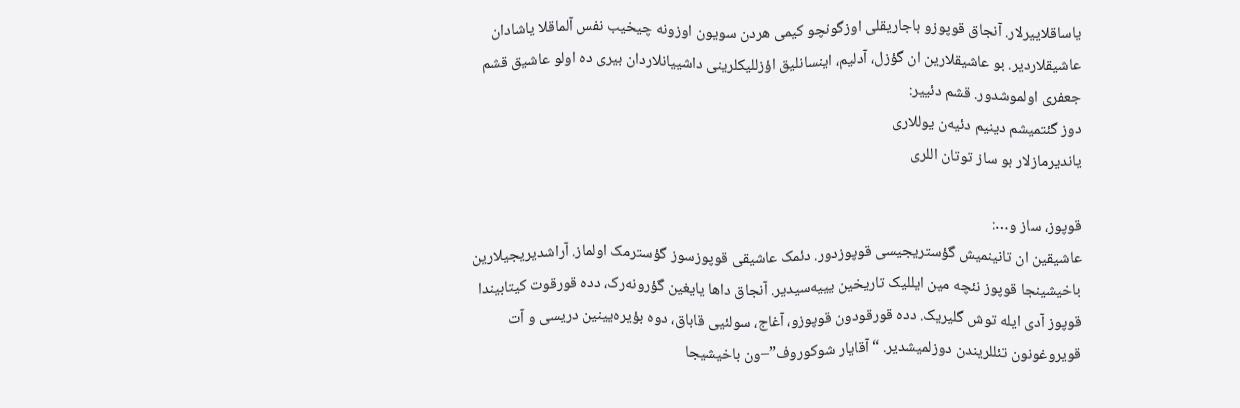یاساقلاییرلار. آنجاق قوپوزو باجاریقلی اوزگونچو کیمی هردن سویون اوزونه چیخیب نفس آلماقلا یاشادان عاشیقلاردیر. بو عاشیقلارین ان گؤزل، آدلیم، اینسانلیق اؤزللیکلرینی داشییانلاردان بیری ده اولو عاشیق قشم جعفری اولموشدور. قشم دئییر:
دوز گئتمیشم دینیم دئیه‌ن یوللاری
یاندیرمازلار بو ساز توتان اللری

قوپوز، ساز و…:
عاشیقین ان تانینمیش گؤستریجیسی قوپوزدور. دئمک عاشیقی قوپوزسوز گؤسترمک اولماز. آراشدیریجیلارین باخیشینجا قوپوز نئچه مین ایللیک تاریخین یییه‌سیدیر. آنجاق داها یایغین گؤرونه‌رک، دده قورقوت کیتابیندا قوپوز آدی ایله توش گلیریک. دده قورقودون قوپوزو، آغاج، سولئیی قاباق، دوه بؤیره‌یینین دریسی و آت قویروغونون تئللریندن دوزلمیشدیر. “آقایار شوکوروف”–ون باخیشیجا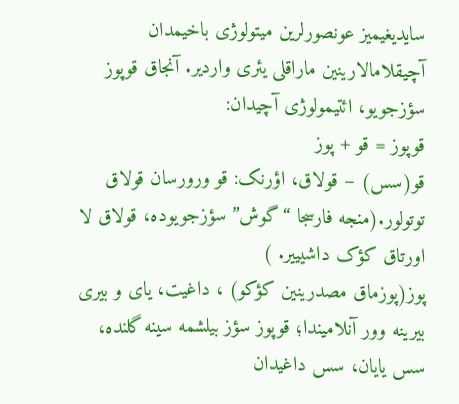سایدیغیمیز عونصورلرین میتولوژی باخیمدان آچیقلامالارینین ماراقلی یئری واردیر. آنجاق قوپوز سؤزجویو، ائتیمولوژی آچیدان:
قوپوز = قو + پوز
قو(سس) – قولاق، اؤرنک: قو ورورسان قولاق توتولور.(منجه فارسجا “گوش” سؤزجویوده، قولاق لا اورتاق کؤک داشیییر. )
پوز(پوزماق مصدرینین کؤکو) ، داغیت، یای و بیری بیرینه وور آنلامیندا؛ قوپوز سؤز بیلشمه سینه گلنده، سس یایان، سس داغیدان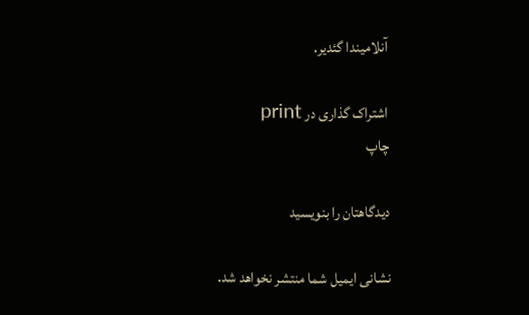آنلامیندا گئدیر.

اشتراک گذاری در print
چاپ

دیدگاهتان را بنویسید

نشانی ایمیل شما منتشر نخواهد شد.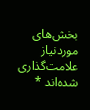بخش‌های موردنیاز علامت‌گذاری شده‌اند *